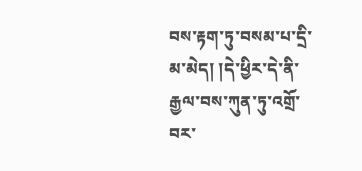བས་རྟག་ཏུ་བསམ་པ་དྲི་མ་མེད། །དེ་ཕྱིར་དེ་ནི་རྒྱལ་བས་ཀུན་ཏུ་འགྲོ་བར་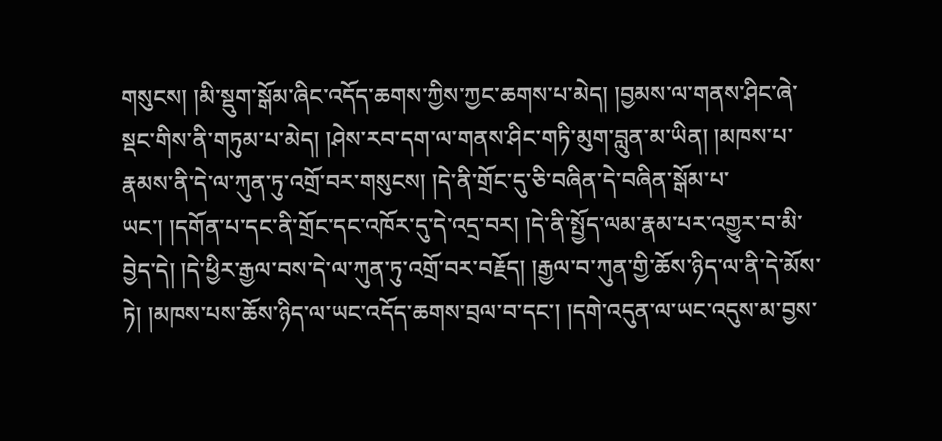གསུངས། །མི་སྡུག་སྒོམ་ཞིང་འདོད་ཆགས་ཀྱིས་ཀྱང་ཆགས་པ་མེད། །བྱམས་ལ་གནས་ཤིང་ཞེ་སྡང་གིས་ནི་གཏུམ་པ་མེད། །ཤེས་རབ་དག་ལ་གནས་ཤིང་གཏི་མུག་བླུན་མ་ཡིན། །མཁས་པ་རྣམས་ནི་དེ་ལ་ཀུན་ཏུ་འགྲོ་བར་གསུངས། །དེ་ནི་གྲོང་དུ་ཅི་བཞིན་དེ་བཞིན་སྒོམ་པ་ཡང་། །དགོན་པ་དང་ནི་གྲོང་དང་འཁོར་དུ་དེ་འདྲ་བར། །དེ་ནི་སྤྱོད་ལམ་རྣམ་པར་འགྱུར་བ་མི་བྱེད་དེ། །དེ་ཕྱིར་རྒྱལ་བས་དེ་ལ་ཀུན་ཏུ་འགྲོ་བར་བརྗོད། །རྒྱལ་བ་ཀུན་གྱི་ཆོས་ཉིད་ལ་ནི་དེ་མོས་ཏེ། །མཁས་པས་ཆོས་ཉིད་ལ་ཡང་འདོད་ཆགས་བྲལ་བ་དང་། །དགེ་འདུན་ལ་ཡང་འདུས་མ་བྱས་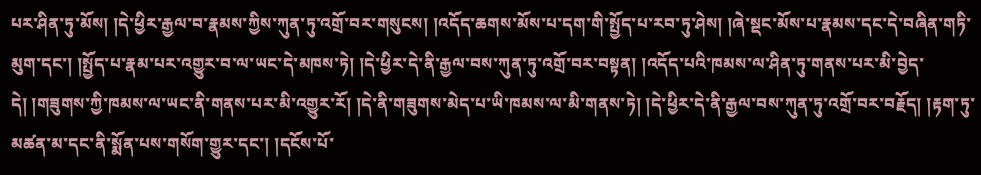པར་ཤིན་ཏུ་མོས། །དེ་ཕྱིར་རྒྱལ་བ་རྣམས་ཀྱིས་ཀུན་ཏུ་འགྲོ་བར་གསུངས། །འདོད་ཆགས་མོས་པ་དག་གི་སྤྱོད་པ་རབ་ཏུ་ཤེས། །ཞེ་སྡང་མོས་པ་རྣམས་དང་དེ་བཞིན་གཏི་མུག་དང་། །སྤྱོད་པ་རྣམ་པར་འགྱུར་བ་ལ་ཡང་དེ་མཁས་ཏེ། །དེ་ཕྱིར་དེ་ནི་རྒྱལ་བས་ཀུན་ཏུ་འགྲོ་བར་བསྟན། །འདོད་པའི་ཁམས་ལ་ཤིན་ཏུ་གནས་པར་མི་བྱེད་དེ། །གཟུགས་ཀྱི་ཁམས་ལ་ཡང་ནི་གནས་པར་མི་འགྱུར་རོ། །དེ་ནི་གཟུགས་མེད་པ་ཡི་ཁམས་ལ་མི་གནས་ཏེ། །དེ་ཕྱིར་དེ་ནི་རྒྱལ་བས་ཀུན་ཏུ་འགྲོ་བར་བརྗོད། །རྟག་ཏུ་མཚན་མ་དང་ནི་སྨོན་པས་གསོག་གྱུར་དང་། །དངོས་པོ་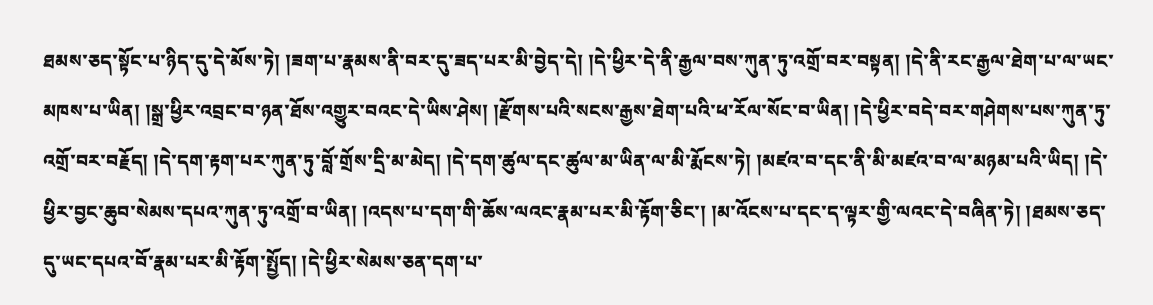ཐམས་ཅད་སྟོང་པ་ཉིད་དུ་དེ་མོས་ཏེ། །ཟག་པ་རྣམས་ནི་བར་དུ་ཟད་པར་མི་བྱེད་དེ། །དེ་ཕྱིར་དེ་ནི་རྒྱལ་བས་ཀུན་ཏུ་འགྲོ་བར་བསྟན། །དེ་ནི་རང་རྒྱལ་ཐེག་པ་ལ་ཡང་མཁས་པ་ཡིན། །སྒྲ་ཕྱིར་འབྲང་བ་ཉན་ཐོས་འགྱུར་བའང་དེ་ཡིས་ཤེས། །རྫོགས་པའི་སངས་རྒྱས་ཐེག་པའི་ཕ་རོལ་སོང་བ་ཡིན། །དེ་ཕྱིར་བདེ་བར་གཤེགས་པས་ཀུན་ཏུ་འགྲོ་བར་བརྗོད། །དེ་དག་རྟག་པར་ཀུན་ཏུ་བློ་གྲོས་དྲི་མ་མེད། །དེ་དག་ཚུལ་དང་ཚུལ་མ་ཡིན་ལ་མི་རྨོངས་ཏེ། །མཛའ་བ་དང་ནི་མི་མཛའ་བ་ལ་མཉམ་པའི་ཡིད། །དེ་ཕྱིར་བྱང་ཆུབ་སེམས་དཔའ་ཀུན་ཏུ་འགྲོ་བ་ཡིན། །འདས་པ་དག་གི་ཆོས་ལའང་རྣམ་པར་མི་རྟོག་ཅིང་། །མ་འོངས་པ་དང་ད་ལྟར་གྱི་ལའང་དེ་བཞིན་ཏེ། །ཐམས་ཅད་དུ་ཡང་དཔའ་བོ་རྣམ་པར་མི་རྟོག་སྤྱོད། །དེ་ཕྱིར་སེམས་ཅན་དག་པ་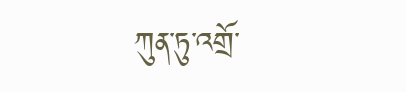ཀུན་ཏུ་འགྲོ་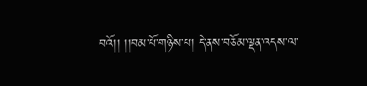བའོ།། །།བམ་པོ་གཉིས་པ། དེ་ནས་བཅོམ་ལྡན་འདས་ལ་